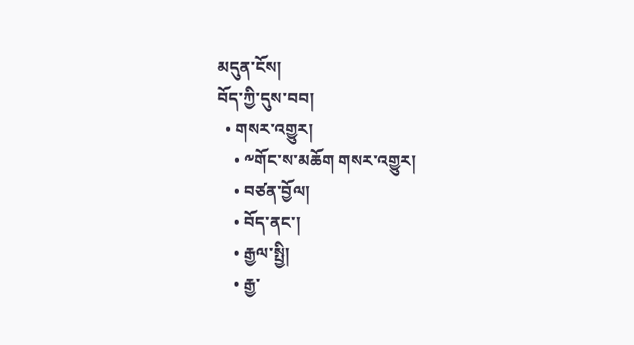མདུན་ངོས།
བོད་ཀྱི་དུས་བབ།
  • གསར་འགྱུར།
    • ༸གོང་ས་མཆོག གསར་འགྱུར།
    • བཙན་བྱོལ།
    • བོད་ནང་།
    • རྒྱལ་སྤྱི།
    • རྒྱ་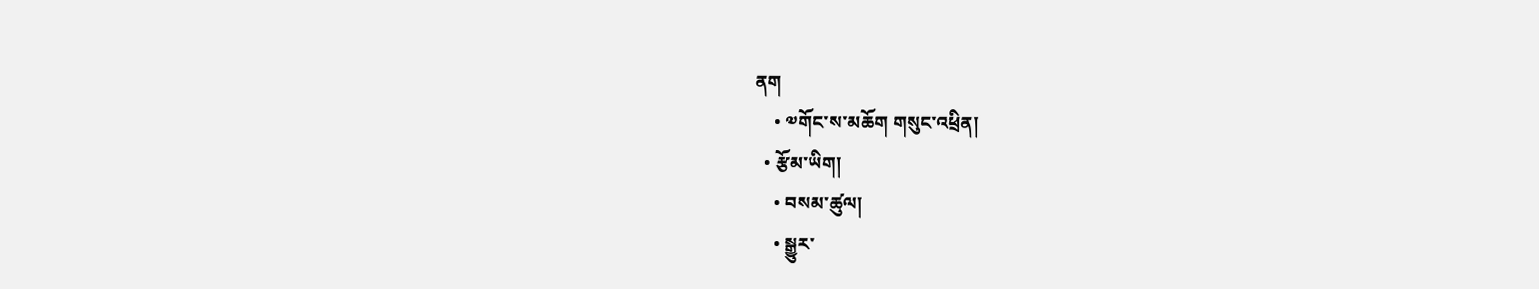ནག
    • ༧གོང་ས་མཆོག གསུང་འཕྲིན།
  • རྩོམ་ཡིག།
    • བསམ་ཚུལ།
    • སྒྱུར་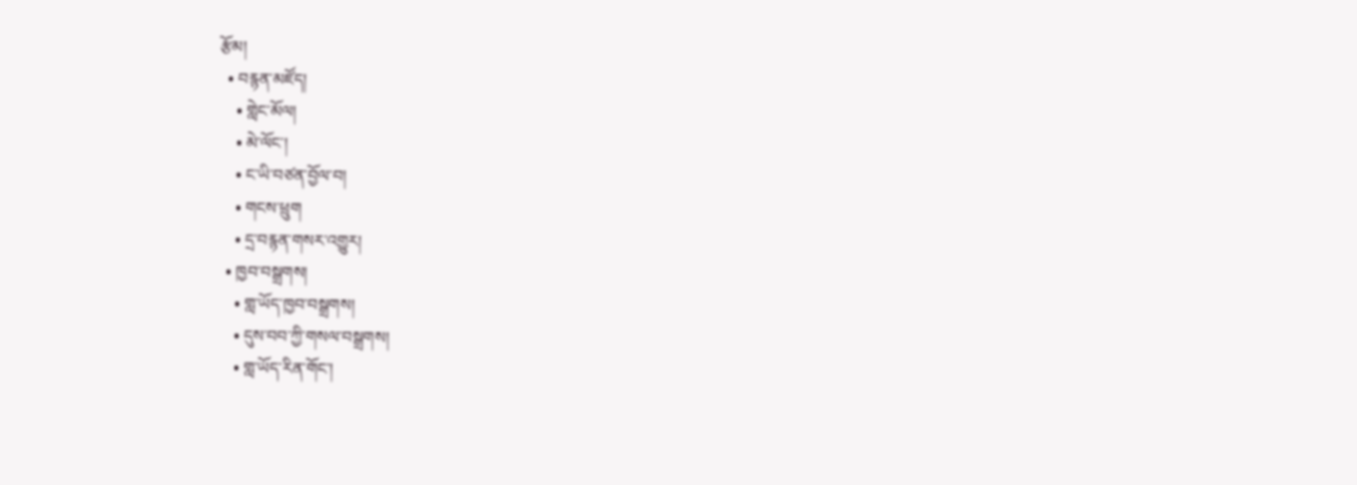རྩོམ།
  • བརྙན་མཛོད།
    • གླེང་མོལ།
    • མེ་ལོང་།
    • ང་ཡི་བཙན་བྱོལ་བ།
    • གངས་ཕྲུག
    • དྲ་བརྙན་གསར་འགྱུར།
  • ཁྱབ་བསྒྲགས།
    • གླ་ཡོད་ཁྱབ་བསྒྲགས།
    • དུས་བབ་ཀྱི་གསལ་བསྒྲགས།
    • གླ་ཡོད་རིན་གོང་།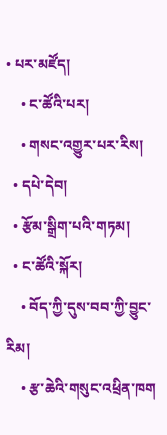• པར་མཛོད།
    • ང་ཚོའི་པར།
    • གསང་འགྱུར་པར་རིས།
  • དཔེ་དེབ།
  • རྩོམ་སྒྲིག་པའི་གཏམ།
  • ང་ཚོའི་སྐོར།
    • བོད་ཀྱི་དུས་བབ་ཀྱི་བྱུང་རིམ།
    • རྩ་ཆེའི་གསུང་འཕྲིན་ཁག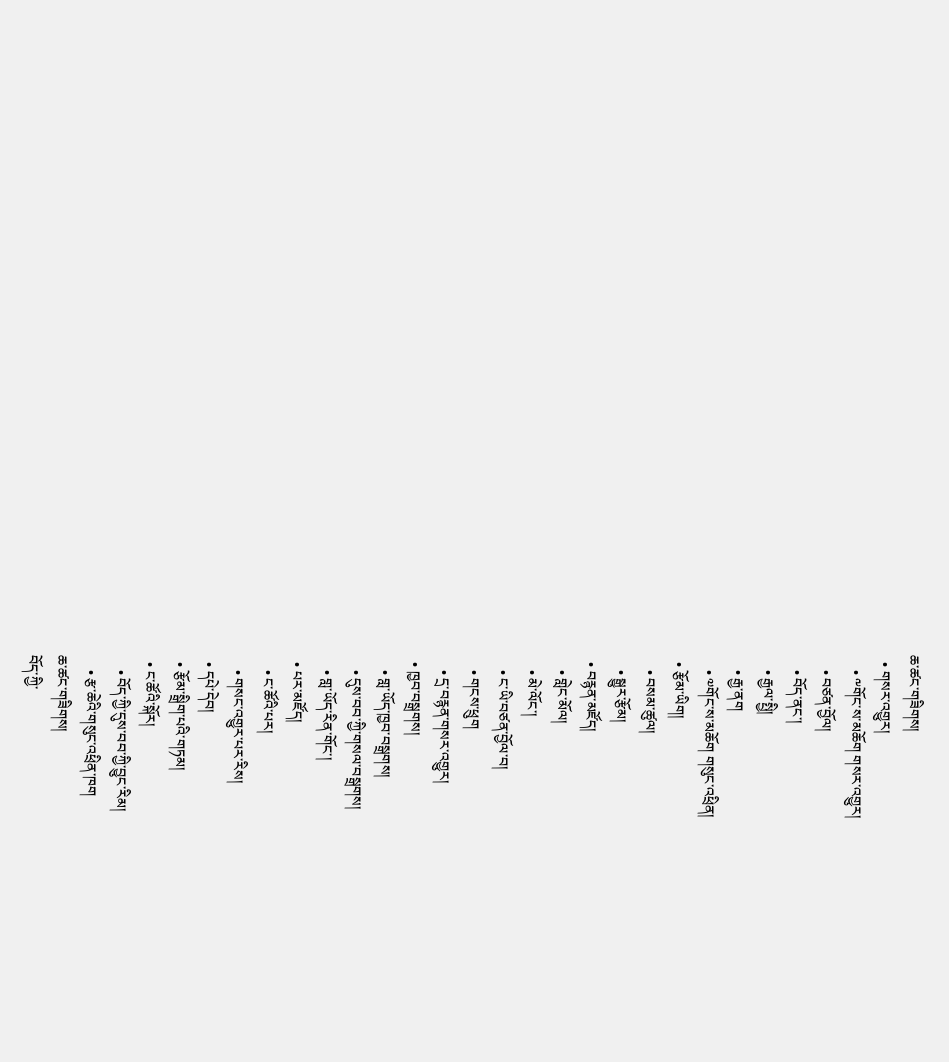ཆ་ཚང་གཟིགས།
  • གསར་འགྱུར།
    • ༸གོང་ས་མཆོག གསར་འགྱུར།
    • བཙན་བྱོལ།
    • བོད་ནང་།
    • རྒྱལ་སྤྱི།
    • རྒྱ་ནག
    • ༧གོང་ས་མཆོག གསུང་འཕྲིན།
  • རྩོམ་ཡིག།
    • བསམ་ཚུལ།
    • སྒྱུར་རྩོམ།
  • བརྙན་མཛོད།
    • གླེང་མོལ།
    • མེ་ལོང་།
    • ང་ཡི་བཙན་བྱོལ་བ།
    • གངས་ཕྲུག
    • དྲ་བརྙན་གསར་འགྱུར།
  • ཁྱབ་བསྒྲགས།
    • གླ་ཡོད་ཁྱབ་བསྒྲགས།
    • དུས་བབ་ཀྱི་གསལ་བསྒྲགས།
    • གླ་ཡོད་རིན་གོང་།
  • པར་མཛོད།
    • ང་ཚོའི་པར།
    • གསང་འགྱུར་པར་རིས།
  • དཔེ་དེབ།
  • རྩོམ་སྒྲིག་པའི་གཏམ།
  • ང་ཚོའི་སྐོར།
    • བོད་ཀྱི་དུས་བབ་ཀྱི་བྱུང་རིམ།
    • རྩ་ཆེའི་གསུང་འཕྲིན་ཁག
ཆ་ཚང་གཟིགས།
བོད་ཀྱི་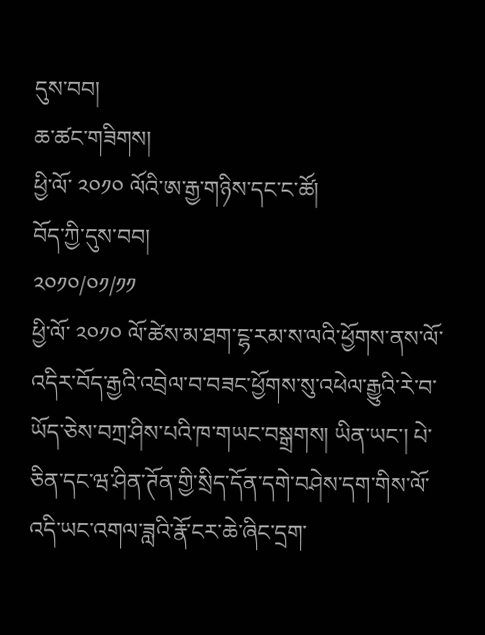དུས་བབ།
ཆ་ཚང་གཟིགས།
ཕྱི་ལོ་ ༢༠༡༠ ལོའི་ཨ་རྒྱ་གཉིས་དང་ང་ཚོ།
བོད་ཀྱི་དུས་བབ།
༢༠༡༠/༠༡/༡༡
ཕྱི་ལོ་ ༢༠༡༠ ལོ་ཚེས་མ་ཐག་ངྷ་རམ་ས་ལའི་ཕྱོགས་ནས་ལོ་འདིར་བོད་རྒྱའི་འབྲེལ་བ་བཟང་ཕྱོགས་སུ་འཕེལ་རྒྱུའི་རེ་བ་ཡོད་ཅེས་བཀྲ་ཤིས་པའི་ཁ་གཡང་བསྒྲགས། ཡིན་ཡང་། པེ་ཅིན་དང་ཝ་ཤིན་ཊོན་གྱི་སྲིད་དོན་དགེ་བཤེས་དག་གིས་ལོ་འདི་ཡང་འགལ་ཟླའི་རྣོ་ངར་ཆེ་ཞིང་དྲག་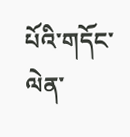པོའི་གདོང་ལེན་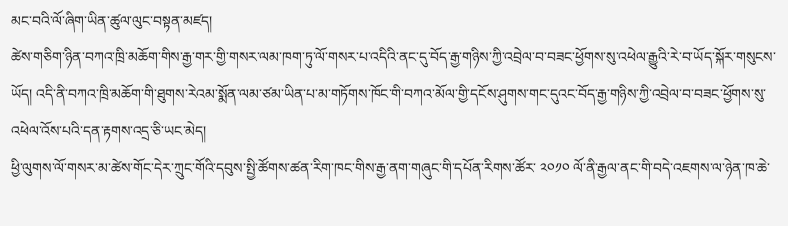མང་བའི་ལོ་ཞིག་ཡིན་ཚུལ་ལུང་བསྟན་མཛད།
ཚེས་གཅིག་ཉིན་བཀའ་ཁྲི་མཆོག་གིས་རྒྱ་གར་གྱི་གསར་ལམ་ཁག་ཏུ་ལོ་གསར་པ་འདིའི་ནང་དུ་བོད་རྒྱ་གཉིས་ཀྱི་འབྲེལ་བ་བཟང་ཕྱོགས་སུ་འཕེལ་རྒྱུའི་རེ་བ་ཡོད་སྐོར་གསུངས་ཡོད། འདི་ནི་བཀའ་ཁྲི་མཆོག་གི་ཐུགས་རེའམ་སྨོན་ལམ་ཙམ་ཡིན་པ་མ་གཏོགས་ཁོང་གི་བཀའ་མོལ་གྱི་དངོས་ཤུགས་གང་དུའང་བོད་རྒྱ་གཉིས་ཀྱི་འབྲེལ་བ་བཟང་ཕྱོགས་སུ་འཕེལ་འོས་པའི་དན་རྟགས་འདྲ་ཅི་ཡང་མེད།
ཕྱི་ལུགས་ལོ་གསར་མ་ཚེས་གོང་དེར་ཀྲུང་གོའི་དབུས་སྤྱི་ཚོགས་ཚན་རིག་ཁང་གིས་རྒྱ་ནག་གཞུང་གི་དཔོན་རིགས་ཚོར་ ༢༠༡༠ ལོ་ནི་རྒྱལ་ནང་གི་བདེ་འཇགས་ལ་ཉེན་ཁ་ཆེ་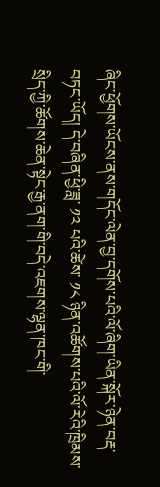ཞིང་ཕྱོགས་ཡོངས་ནས་གདོང་ལེན་བྱ་དགོས་པའི་ལོ་ཞིག་ཡིན་སྐོར་ཉེན་བརྡ་བཏང་ཡོད། དེ་བཞིན་ཕྱི་ཟླ་ ༡༢ པའི་ཚེས་ ༡༨ ཉིན་འཚོགས་པའི་ལོ་རེའི་ཁྲིམས་སྲིད་ཀྱི་ཚོགས་ཆེན་སྟེང་རྒྱ་ནག་གི་བདེ་འཇགས་ལྷན་ཁང་གི་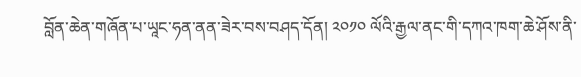བློན་ཆེན་གཞོན་པ་ཡཱང་ཧན་ནན་ཟེར་བས་བཤད་དོན། ༢༠༡༠ ལོའི་རྒྱལ་ནང་གི་དཀའ་ཁག་ཆེ་ཤོས་ནི་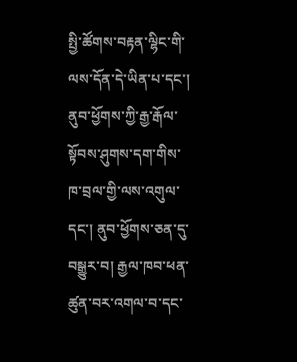སྤྱི་ཚོགས་བརྟན་ལྷིང་གི་ལས་དོན་དེ་ཡིན་པ་དང་། ནུབ་ཕྱོགས་ཀྱི་རྒྱ་རྒོལ་སྟོབས་ཤུགས་དག་གིས་ཁ་བྲལ་གྱི་ལས་འགུལ་དང་། ནུབ་ཕྱོགས་ཅན་དུ་བསྒྱུར་བ། རྒྱལ་ཁབ་ཕན་ཚུན་བར་འགལ་བ་དང་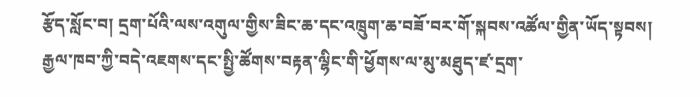རྩོད་སློང་བ། དྲག་པོའི་ལས་འགུལ་གྱིས་ཟིང་ཆ་དང་འཁྲུག་ཆ་བཟོ་བར་གོ་སྐབས་འཚོལ་གྱིན་ཡོད་སྟབས། རྒྱལ་ཁབ་ཀྱི་བདེ་འཇགས་དང་སྤྱི་ཚོགས་བརྟན་ལྷིང་གི་ཕྱོགས་ལ་མུ་མཐུད་ཛ་དྲག་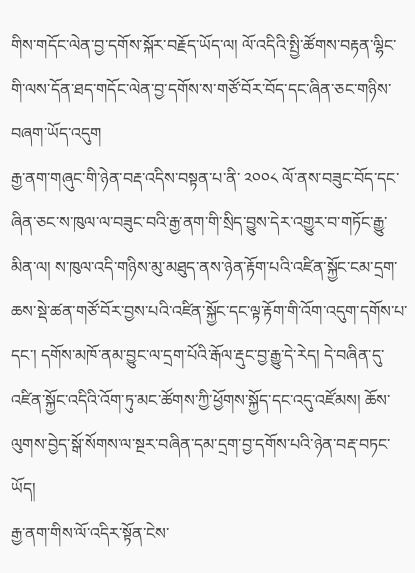གིས་གདོང་ལེན་བྱ་དགོས་སྐོར་བརྗོད་ཡོད་ལ། ལོ་འདིའི་སྤྱི་ཚོགས་བརྟན་ལྷིང་གི་ལས་དོན་ཐད་གདོང་ལེན་བྱ་དགོས་ས་གཙོ་བོར་བོད་དང་ཞིན་ཅང་གཉིས་བཞག་ཡོད་འདུག
རྒྱ་ནག་གཞུང་གི་ཉེན་བརྡ་འདིས་བསྟན་པ་ནི་ ༢༠༠༨ ལོ་ནས་བཟུང་བོད་དང་ཞིན་ཅང་ས་ཁུལ་ལ་བཟུང་བའི་རྒྱ་ནག་གི་སྲིད་བྱུས་དེར་འགྱུར་བ་གཏོང་རྒྱུ་མིན་ལ། ས་ཁུལ་འདི་གཉིས་མུ་མཐུད་ནས་ཉེན་རྟོག་པའི་འཛིན་སྐྱོང་ངམ་དྲག་ཆས་སྡེ་ཚན་གཙོ་བོར་བྱས་པའི་འཛིན་སྐྱོང་དང་ལྟ་རྟོག་གི་འོག་འདུག་དགོས་པ་དང་། དགོས་མཁོ་ནམ་བྱུང་ལ་དྲག་པོའི་རྒོལ་རྡུང་བྱ་རྒྱུ་དེ་རེད། དེ་བཞིན་དུ་འཛིན་སྐྱོང་འདིའི་འོག་ཏུ་མང་ཚོགས་ཀྱི་ཕྱོགས་སྐྱོད་དང་འདུ་འཛོམས། ཆོས་ལུགས་བྱེད་སྒོ་སོགས་ལ་སྔར་བཞིན་དམ་དྲག་བྱ་དགོས་པའི་ཉེན་བརྡ་བཏང་ཡོད།
རྒྱ་ནག་གིས་ལོ་འདིར་སྟོན་ངེས་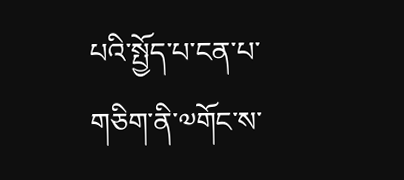པའི་སྤྱོད་པ་ངན་པ་གཅིག་ནི་༧གོང་ས་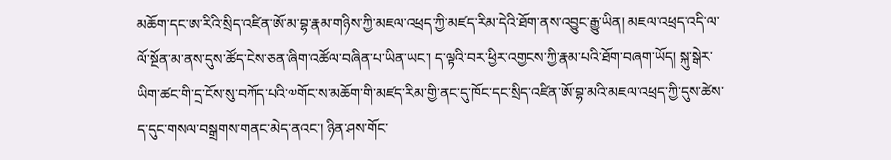མཆོག་དང་ཨ་རིའི་སྲིད་འཛིན་ཨོ་མ་བྷ་རྣམ་གཉིས་ཀྱི་མཇལ་འཕྲད་ཀྱི་མཛད་རིམ་དེའི་ཐོག་ནས་འབྱུང་རྒྱུ་ཡིན། མཇལ་འཕྲད་འདི་ལ་ལོ་སྔོན་མ་ནས་དུས་ཚོད་ངེས་ཅན་ཞིག་འཚོལ་བཞིན་པ་ཡིན་ཡང་། ད་ལྟའི་བར་ཕྱིར་འགྱངས་ཀྱི་རྣམ་པའི་ཐོག་བཞག་ཡོད། སྐུ་སྒེར་ཡིག་ཚང་གི་དྲ་ངོས་སུ་བཀོད་པའི་༧གོང་ས་མཆོག་གི་མཛད་རིམ་གྱི་ནང་དུ་ཁོང་དང་སྲིད་འཛིན་ཨོ་བྷ་མའི་མཇལ་འཕྲད་ཀྱི་དུས་ཚེས་ད་དུང་གསལ་བསྒྲགས་གནང་མེད་ནའང་། ཉིན་ཤས་གོང་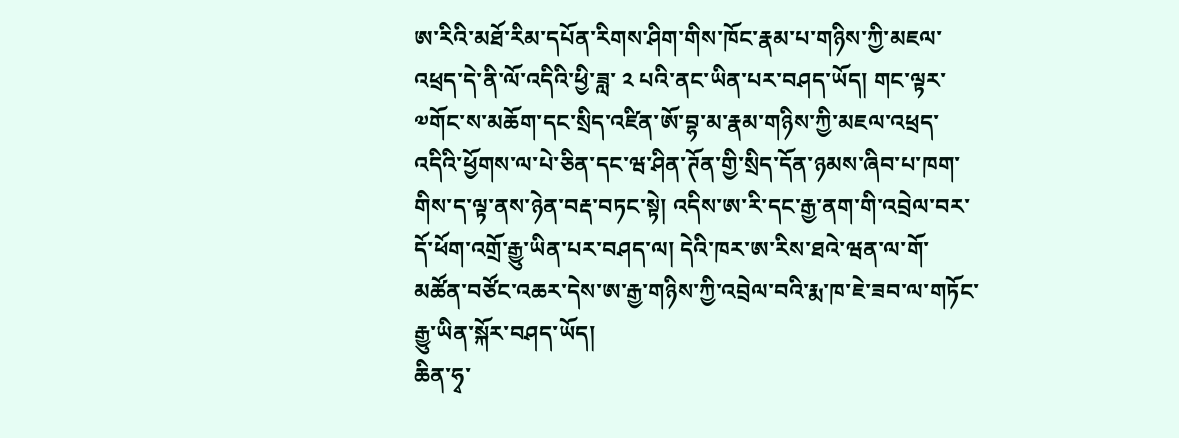ཨ་རིའི་མཐོ་རིམ་དཔོན་རིགས་ཤིག་གིས་ཁོང་རྣམ་པ་གཉིས་ཀྱི་མཇལ་འཕྲད་དེ་ནི་ལོ་འདིའི་ཕྱི་ཟླ་ ༢ པའི་ནང་ཡིན་པར་བཤད་ཡོད། གང་ལྟར་༧གོང་ས་མཆོག་དང་སྲིད་འཛིན་ཨོ་བྷ་མ་རྣམ་གཉིས་ཀྱི་མཇལ་འཕྲད་འདིའི་ཕྱོགས་ལ་པེ་ཅིན་དང་ཝ་ཤིན་ཊོན་གྱི་སྲིད་དོན་ཉམས་ཞིབ་པ་ཁག་གིས་ད་ལྟ་ནས་ཉེན་བརྡ་བཏང་སྟེ། འདིས་ཨ་རི་དང་རྒྱ་ནག་གི་འབྲེལ་བར་དོ་ཕོག་འགྲོ་རྒྱུ་ཡིན་པར་བཤད་ལ། དེའི་ཁར་ཨ་རིས་ཐའེ་ཝན་ལ་གོ་མཚོན་བཙོང་འཆར་དེས་ཨ་རྒྱ་གཉིས་ཀྱི་འབྲེལ་བའི་རྨ་ཁ་ཇེ་ཟབ་ལ་གཏོང་རྒྱུ་ཡིན་སྐོར་བཤད་ཡོད།
ཆིན་ཧྭ་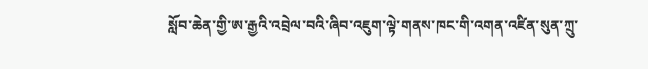སློབ་ཆེན་གྱི་ཨ་རྒྱའི་འབྲེལ་བའི་ཞིབ་འཇུག་ལྟེ་གནས་ཁང་གི་འགན་འཛིན་སུན་ཀྲུ་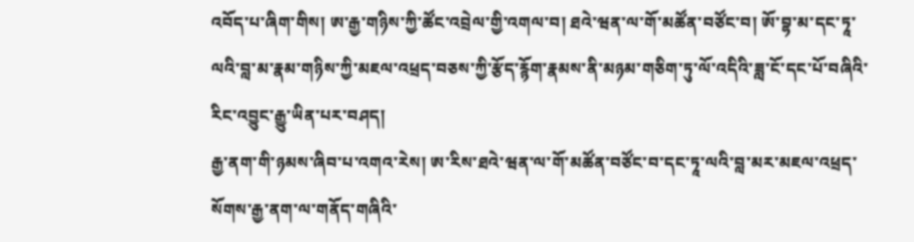འབོད་པ་ཞིག་གིས། ཨ་རྒྱ་གཉིས་ཀྱི་ཚོང་འབྲེལ་གྱི་འགལ་བ། ཐའེ་ཝན་ལ་གོ་མཚོན་བཙོང་བ། ཨོ་བྷ་མ་དང་ཏཱ་ལའི་བླ་མ་རྣམ་གཉིས་ཀྱི་མཇལ་འཕྲད་བཅས་ཀྱི་རྩོད་རྙོག་རྣམས་ནི་མཉམ་གཅིག་ཏུ་ལོ་འདིའི་ཟླ་ངོ་དང་པོ་བཞིའི་རིང་འབྱུང་རྒྱུ་ཡིན་པར་བཤད།
རྒྱ་ནག་གི་ཉམས་ཞིབ་པ་འགའ་རེས། ཨ་རིས་ཐའེ་ཝན་ལ་གོ་མཚོན་བཙོང་བ་དང་ཏཱ་ལའི་བླ་མར་མཇལ་འཕྲད་སོགས་རྒྱ་ནག་ལ་གནོད་གཞིའི་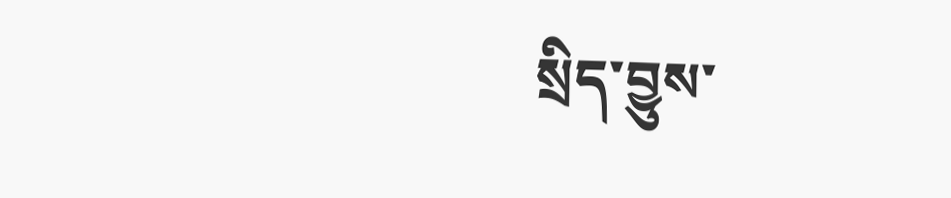སྲིད་བྱུས་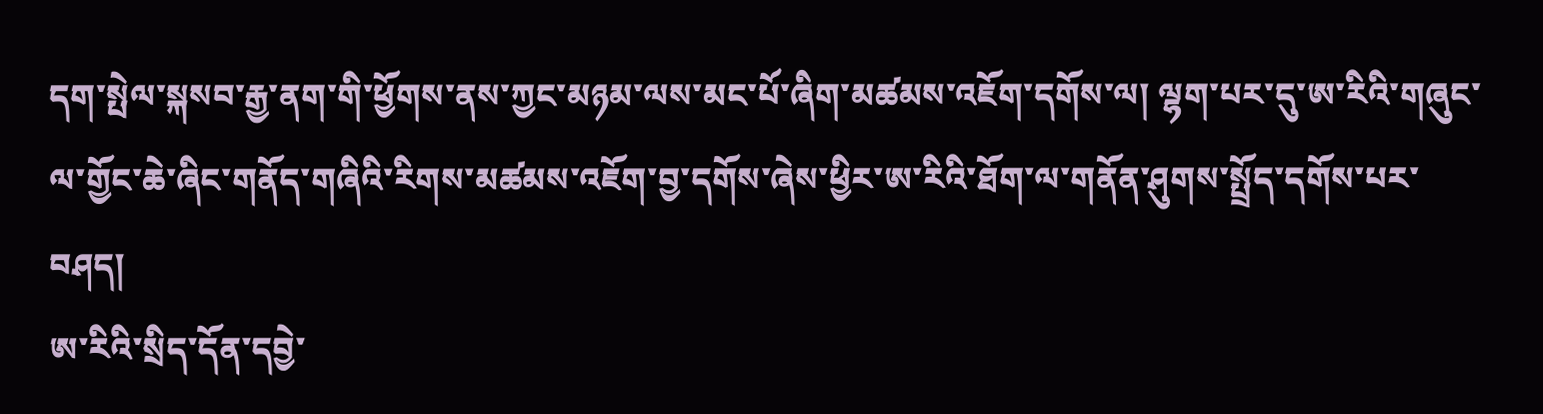དག་སྤེལ་སྐསབ་རྒྱ་ནག་གི་ཕྱོགས་ནས་ཀྱང་མཉམ་ལས་མང་པོ་ཞིག་མཚམས་འཇོག་དགོས་ལ། ལྷག་པར་དུ་ཨ་རིའི་གཞུང་ལ་གྱོང་ཆེ་ཞིང་གནོད་གཞིའི་རིགས་མཚམས་འཇོག་བྱ་དགོས་ཞེས་ཕྱིར་ཨ་རིའི་ཐོག་ལ་གནོན་ཤུགས་སྤྲོད་དགོས་པར་བཤད།
ཨ་རིའི་སྲིད་དོན་དབྱེ་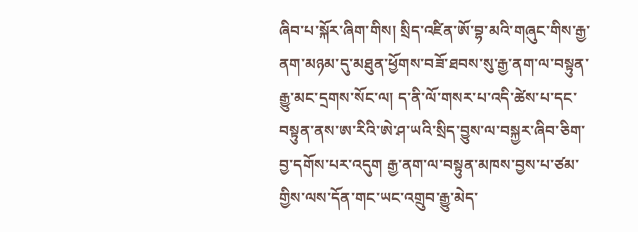ཞིབ་པ་སྐོར་ཞིག་གིས། སྲིད་འཛིན་ཨོ་བྷ་མའི་གཞུང་གིས་རྒྱ་ནག་མཉམ་དུ་མཐུན་ཕྱོགས་བཟོ་ཐབས་སུ་རྒྱ་ནག་ལ་བསྟུན་རྒྱུ་མང་དྲགས་སོང་ལ། ད་ནི་ལོ་གསར་པ་འདི་ཚེས་པ་དང་བསྟུན་ནས་ཨ་རིའི་ཨེ་ཤ་ཡའི་སྲིད་བྱུས་ལ་བསྐྱར་ཞིབ་ཅིག་བྱ་དགོས་པར་འདུག རྒྱ་ནག་ལ་བསྟུན་མཁས་བྱས་པ་ཙམ་གྱིས་ལས་དོན་གང་ཡང་འགྲུབ་རྒྱུ་མེད་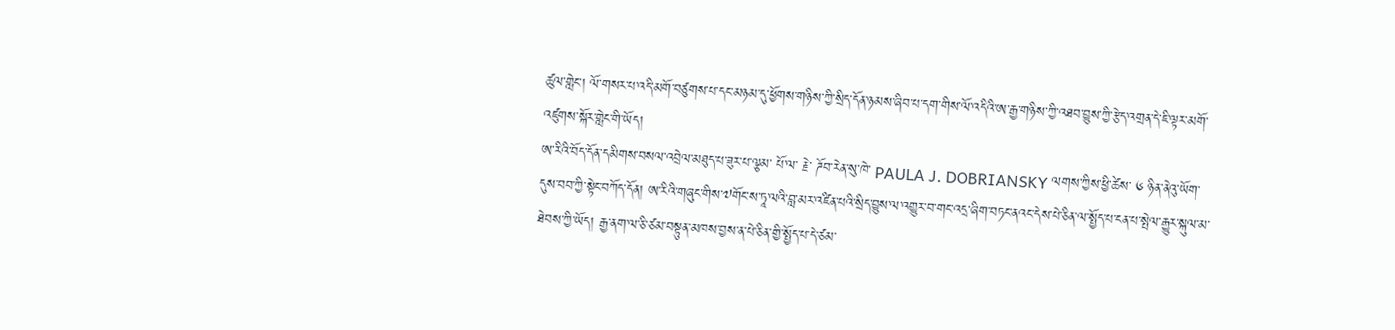ཚུལ་གླེང་། ལོ་གསར་པ་འདི་མགོ་བཙུགས་པ་དང་མཉམ་དུ་ཕྱོགས་གཉིས་ཀྱི་སྲིད་དོན་ཉམས་ཞིབ་པ་དག་གིས་ལོ་འདིའི་ཨ་རྒྱ་གཉིས་ཀྱི་འཐབ་བྱུས་ཀྱི་རྩེད་འགྲན་དེ་ཇི་ལྟར་མགོ་འཛུགས་སྐོར་གླེང་གི་ཡོད།
ཨ་རིའི་བོད་དོན་དམིགས་བསལ་འབྲེལ་མཐུད་པ་ཟུར་པ་ལྕམ་ པོ་ལ་ རྗེ་ ཌོབ་རེན་སུ་ཁེ་ PAULA J. DOBRIANSKY ལགས་ཀྱིས་ཕྱི་ཚེས་ ༦ ཉིན་ནེའུ་ཡོག་དུས་བབ་ཀྱི་སྟེང་བཀོད་དོན། ཨ་རིའི་གཞུང་གིས་༧གོང་ས་ཏཱ་ལའི་བླ་མར་འཛིན་པའི་སྲིད་བྱུས་ལ་འགྱུར་བ་གང་འདྲ་ཞིག་བཏང་ནའང་དེས་པེ་ཅིན་ལ་སྤྱོད་པ་ངན་པ་སྤེལ་རྒྱུར་སྐུལ་མ་ཐེབས་ཀྱི་ཡོད། རྒྱ་ནག་ལ་ཅི་ཙམ་བསྟུན་མཁས་བྱས་ན་པེ་ཅིན་གྱི་སྤྱོད་པ་དེ་ཙམ་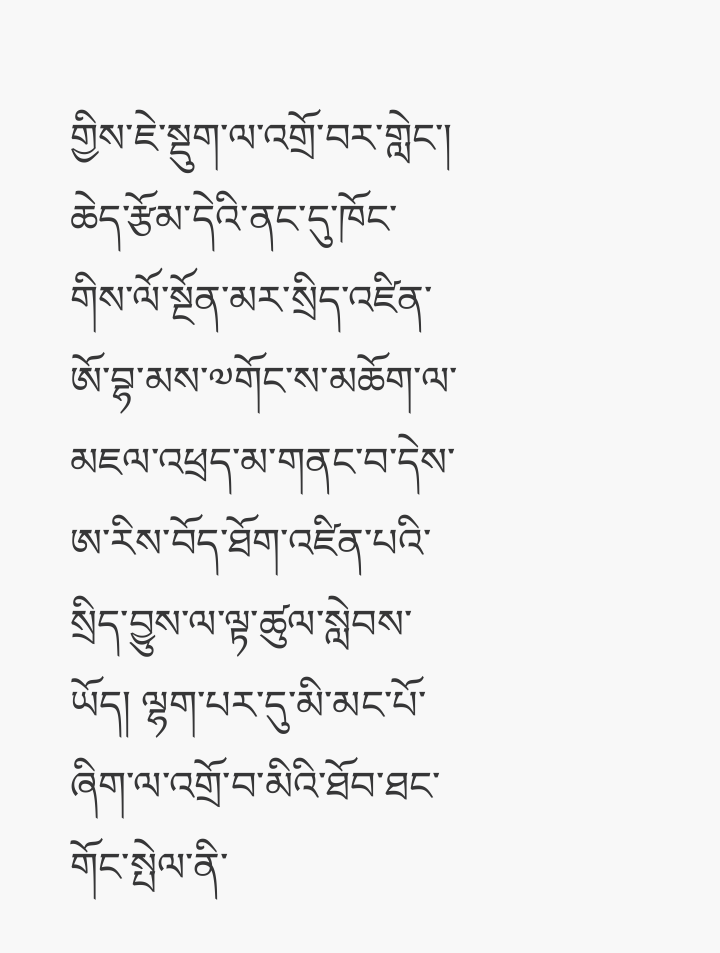གྱིས་ཇེ་སྡུག་ལ་འགྲོ་བར་གླེང་། ཆེད་རྩོམ་དེའི་ནང་དུ་ཁོང་གིས་ལོ་སྔོན་མར་སྲིད་འཛིན་ཨོ་བྷ་མས་༧གོང་ས་མཆོག་ལ་མཇལ་འཕྲད་མ་གནང་བ་དེས་ཨ་རིས་བོད་ཐོག་འཛིན་པའི་སྲིད་བྱུས་ལ་ལྟ་ཚུལ་སླེབས་ཡོད། ལྷག་པར་དུ་མི་མང་པོ་ཞིག་ལ་འགྲོ་བ་མིའི་ཐོབ་ཐང་གོང་སྤེལ་ནི་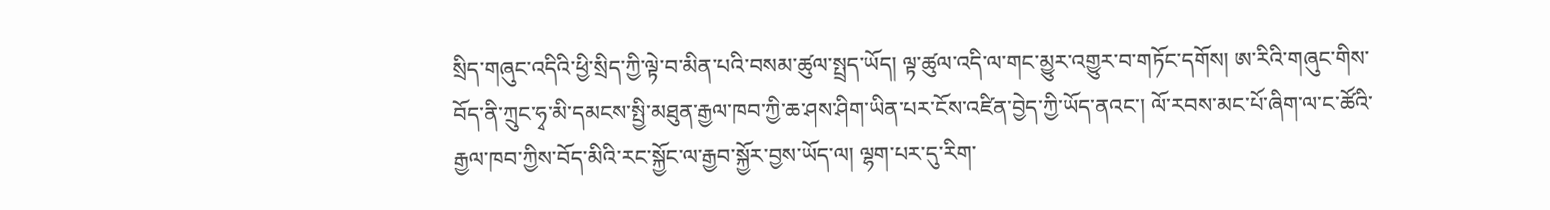སྲིད་གཞུང་འདིའི་ཕྱི་སྲིད་ཀྱི་ལྟེ་བ་མིན་པའི་བསམ་ཚུལ་སྤྲད་ཡོད། ལྟ་ཚུལ་འདི་ལ་གང་མྱུར་འགྱུར་བ་གཏོང་དགོས། ཨ་རིའི་གཞུང་གིས་བོད་ནི་ཀྲུང་ཧྭ་མི་དམངས་སྤྱི་མཐུན་རྒྱལ་ཁབ་ཀྱི་ཆ་ཤས་ཤིག་ཡིན་པར་ངོས་འཛིན་བྱེད་ཀྱི་ཡོད་ནའང་། ལོ་རབས་མང་པོ་ཞིག་ལ་ང་ཚོའི་རྒྱལ་ཁབ་ཀྱིས་བོད་མིའི་རང་སྐྱོང་ལ་རྒྱབ་སྐྱོར་བྱས་ཡོད་ལ། ལྷག་པར་དུ་རིག་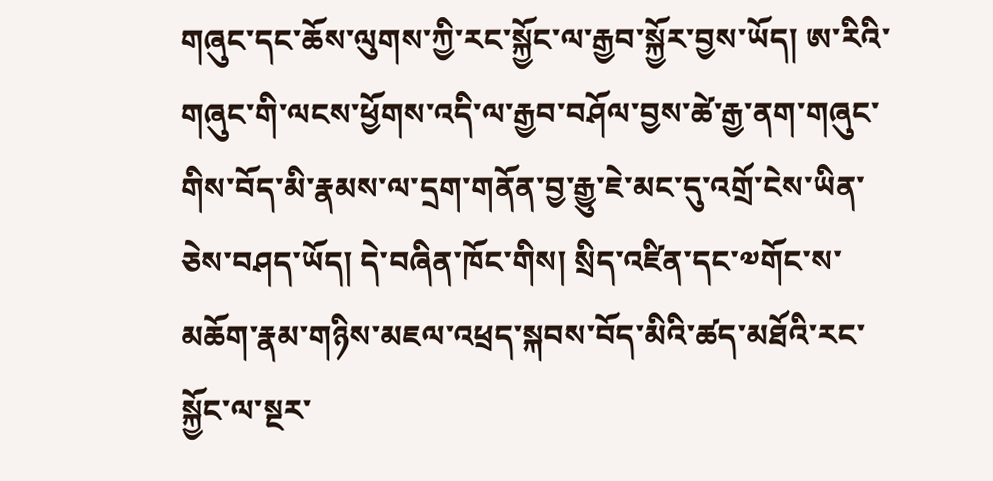གཞུང་དང་ཆོས་ལུགས་ཀྱི་རང་སྐྱོང་ལ་རྒྱབ་སྐྱོར་བྱས་ཡོད། ཨ་རིའི་གཞུང་གི་ལངས་ཕྱོགས་འདི་ལ་རྒྱབ་བཤོལ་བྱས་ཚེ་རྒྱ་ནག་གཞུང་གིས་བོད་མི་རྣམས་ལ་དྲག་གནོན་བྱ་རྒྱུ་ཇེ་མང་དུ་འགྲོ་ངེས་ཡིན་ཅེས་བཤད་ཡོད། དེ་བཞིན་ཁོང་གིས། སྲིད་འཛིན་དང་༧གོང་ས་མཆོག་རྣམ་གཉིས་མཇལ་འཕྲད་སྐབས་བོད་མིའི་ཚད་མཐོའི་རང་སྐྱོང་ལ་སྔར་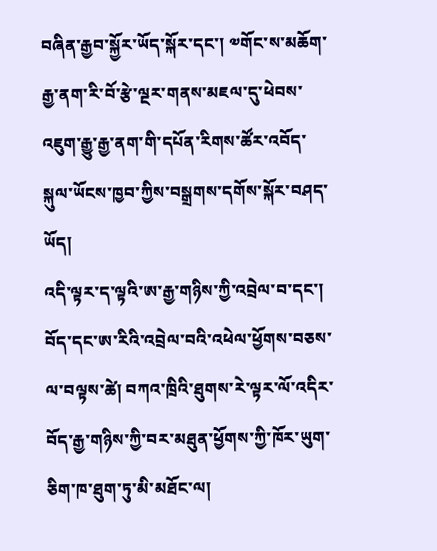བཞིན་རྒྱབ་སྐྱོར་ཡོད་སྐོར་དང་། ༧གོང་ས་མཆོག་རྒྱ་ནག་རི་བོ་རྩེ་ལྔར་གནས་མཇལ་དུ་ཕེབས་འཇུག་རྒྱུ་རྒྱ་ནག་གི་དཔོན་རིགས་ཚོར་འབོད་སྐུལ་ཡོངས་ཁྱབ་ཀྱིས་བསྒྲགས་དགོས་སྐོར་བཤད་ཡོད།
འདི་ལྟར་ད་ལྟའི་ཨ་རྒྱ་གཉིས་ཀྱི་འབྲེལ་བ་དང་། བོད་དང་ཨ་རིའི་འབྲེལ་བའི་འཕེལ་ཕྱོགས་བཅས་ལ་བལྟས་ཚེ། བཀའ་ཁྲིའི་ཐུགས་རེ་ལྟར་ལོ་འདིར་བོད་རྒྱ་གཉིས་ཀྱི་བར་མཐུན་ཕྱོགས་ཀྱི་ཁོར་ཡུག་ཅིག་ཁ་ཐུག་ཏུ་མི་མཐོང་ལ།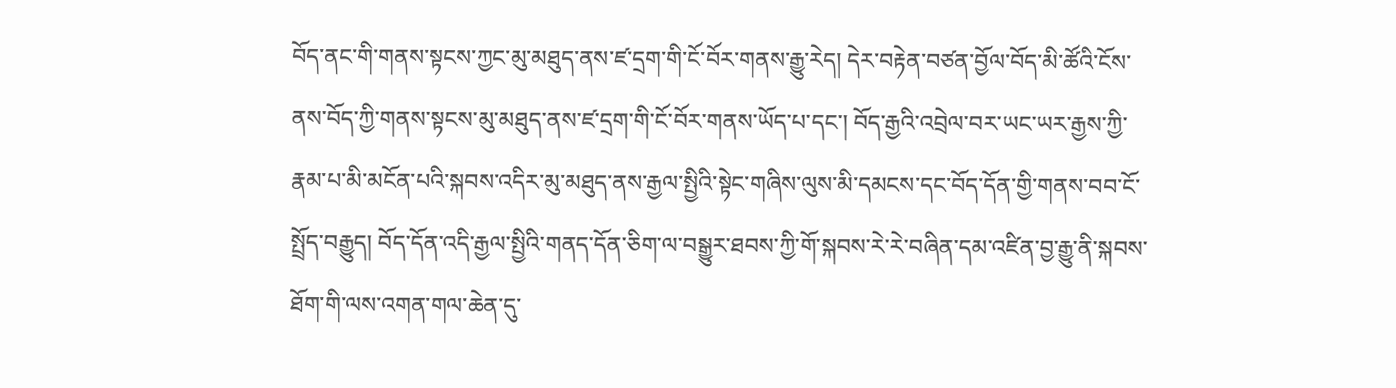བོད་ནང་གི་གནས་སྟངས་ཀྱང་མུ་མཐུད་ནས་ཛ་དྲག་གི་ངོ་བོར་གནས་རྒྱུ་རེད། དེར་བརྟེན་བཙན་བྱོལ་བོད་མི་ཚོའི་ངོས་ནས་བོད་ཀྱི་གནས་སྟངས་མུ་མཐུད་ནས་ཛ་དྲག་གི་ངོ་བོར་གནས་ཡོད་པ་དང་། བོད་རྒྱའི་འབྲེལ་བར་ཡང་ཡར་རྒྱས་ཀྱི་རྣམ་པ་མི་མངོན་པའི་སྐབས་འདིར་མུ་མཐུད་ནས་རྒྱལ་སྤྱིའི་སྟེང་གཞིས་ལུས་མི་དམངས་དང་བོད་དོན་གྱི་གནས་བབ་ངོ་སྤྲོད་བརྒྱུད། བོད་དོན་འདི་རྒྱལ་སྤྱིའི་གནད་དོན་ཅིག་ལ་བསྒྱུར་ཐབས་ཀྱི་གོ་སྐབས་རེ་རེ་བཞིན་དམ་འཛིན་བྱ་རྒྱུ་ནི་སྐབས་ཐོག་གི་ལས་འགན་གལ་ཆེན་དུ་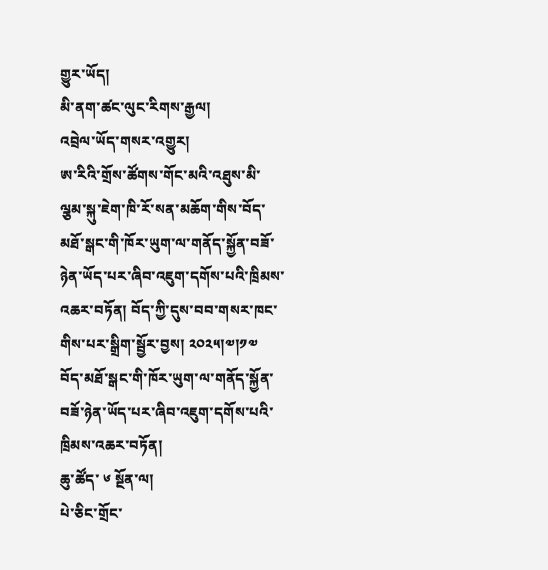གྱུར་ཡོད།
མི་ནག་ཚང་ལུང་རིགས་རྒྱལ།
འབྲེལ་ཡོད་གསར་འགྱུར།
ཨ་རིའི་གྲོས་ཚོགས་གོང་མའི་འཐུས་མི་ལྕམ་སྐུ་ཇེག་ཁི་རོ་སན་མཆོག་གིས་བོད་མཐོ་སྒང་གི་ཁོར་ཡུག་ལ་གནོད་སྐྱོན་བཟོ་ཉེན་ཡོད་པར་ཞིབ་འཇུག་དགོས་པའི་ཁྲིམས་འཆར་བཏོན། བོད་ཀྱི་དུས་བབ་གསར་ཁང་གིས་པར་སྒྲིག་སྦྱོར་བྱས། ༢༠༢༥།༧།༡༧
བོད་མཐོ་སྒང་གི་ཁོར་ཡུག་ལ་གནོད་སྐྱོན་བཟོ་ཉེན་ཡོད་པར་ཞིབ་འཇུག་དགོས་པའི་ཁྲིམས་འཆར་བཏོན།
ཆུ་ཚོད་ ༦ སྔོན་ལ།
པེ་ཅིང་གྲོང་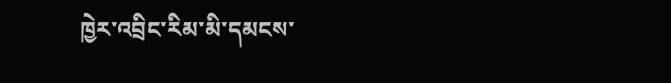ཁྱེར་འབྲིང་རིམ་མི་དམངས་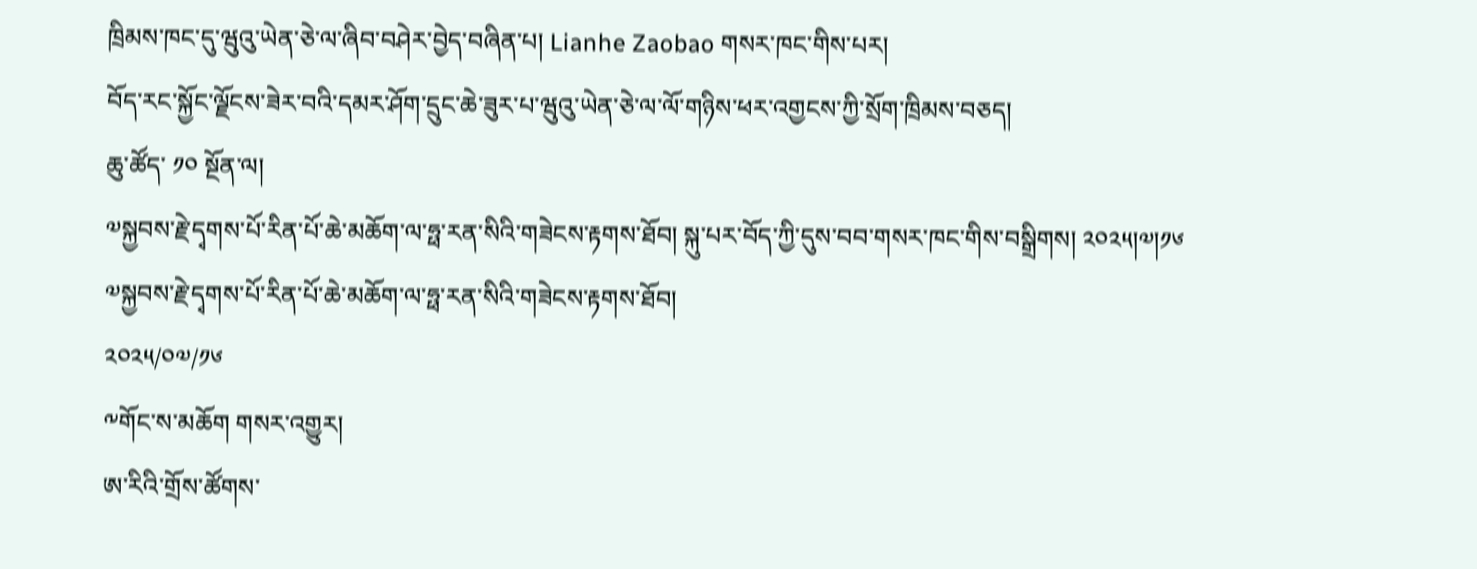ཁྲིམས་ཁང་དུ་ཝུའུ་ཡེན་ཅེ་ལ་ཞིབ་བཤེར་བྱེད་བཞིན་པ། Lianhe Zaobao གསར་ཁང་གིས་པར།
བོད་རང་སྐྱོང་ལྗོངས་ཟེར་བའི་དམར་ཤོག་དྲུང་ཆེ་ཟུར་པ་ཝུའུ་ཡེན་ཅེ་ལ་ལོ་གཉིས་ཕར་འགྱངས་ཀྱི་སྲོག་ཁྲིམས་བཅད།
ཆུ་ཚོད་ ༡༠ སྔོན་ལ།
༧སྐྱབས་རྗེ་དྭགས་པོ་རིན་པོ་ཆེ་མཆོག་ལ་ཧྥ་རན་སིའི་གཟེངས་རྟགས་ཐོབ། སྐུ་པར་བོད་ཀྱི་དུས་བབ་གསར་ཁང་གིས་བསྒྲིགས། ༢༠༢༥།༧།༡༦
༧སྐྱབས་རྗེ་དྭགས་པོ་རིན་པོ་ཆེ་མཆོག་ལ་ཧྥ་རན་སིའི་གཟེངས་རྟགས་ཐོབ།
༢༠༢༥/༠༧/༡༦
༸གོང་ས་མཆོག གསར་འགྱུར།
ཨ་རིའི་གྲོས་ཚོགས་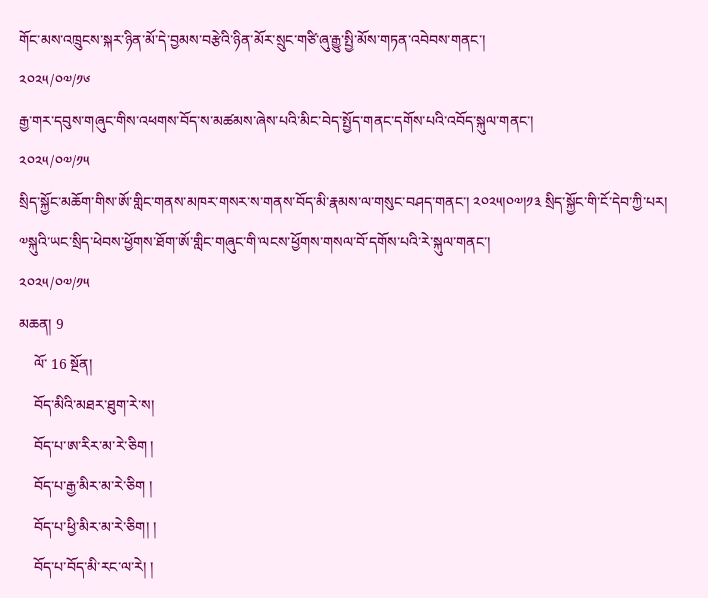གོང་མས་འཁྲུངས་སྐར་ཉིན་མོ་དེ་བྱམས་བརྩེའི་ཉིན་མོར་སྲུང་གཙི་ཞུ་རྒྱུ་སྤྱི་མོས་གཏན་འབེབས་གནང་།
༢༠༢༥/༠༧/༡༦
རྒྱ་གར་དབུས་གཞུང་གིས་འཕགས་བོད་ས་མཚམས་ཞེས་པའི་མིང་བེད་སྤྱོད་གནང་དགོས་པའི་འབོད་སྐུལ་གནང་།
༢༠༢༥/༠༧/༡༥
སྲིད་སྐྱོང་མཆོག་གིས་ཨོ་གླིང་གནས་མཁར་གསར་ས་གནས་བོད་མི་རྣམས་ལ་གསུང་བཤད་གནང་། ༢༠༢༥།༠༧།༡༣ སྲིད་སྐྱོང་གི་ངོ་དེབ་ཀྱི་པར།
༧སྐུའི་ཡང་སྲིད་ཕེབས་ཕྱོགས་ཐོག་ཨོ་གླིང་གཞུང་གི་ལངས་ཕྱོགས་གསལ་བོ་དགོས་པའི་རེ་སྐུལ་གནང་།
༢༠༢༥/༠༧/༡༥
མཆན། 9
    ལོ་ 16 སྔོན།
    བོད་མིའི་མཐར་ཐུག་རེ་ས།
    བོད་པ་ཨ་རིར་མ་རེ་ཅིག །
    བོད་པ་རྒྱ་མིར་མ་རེ་ཅིག །
    བོད་པ་ཕྱི་མིར་མ་རེ་ཅིག། །
    བོད་པ་བོད་མི་རང་ལ་རེ། །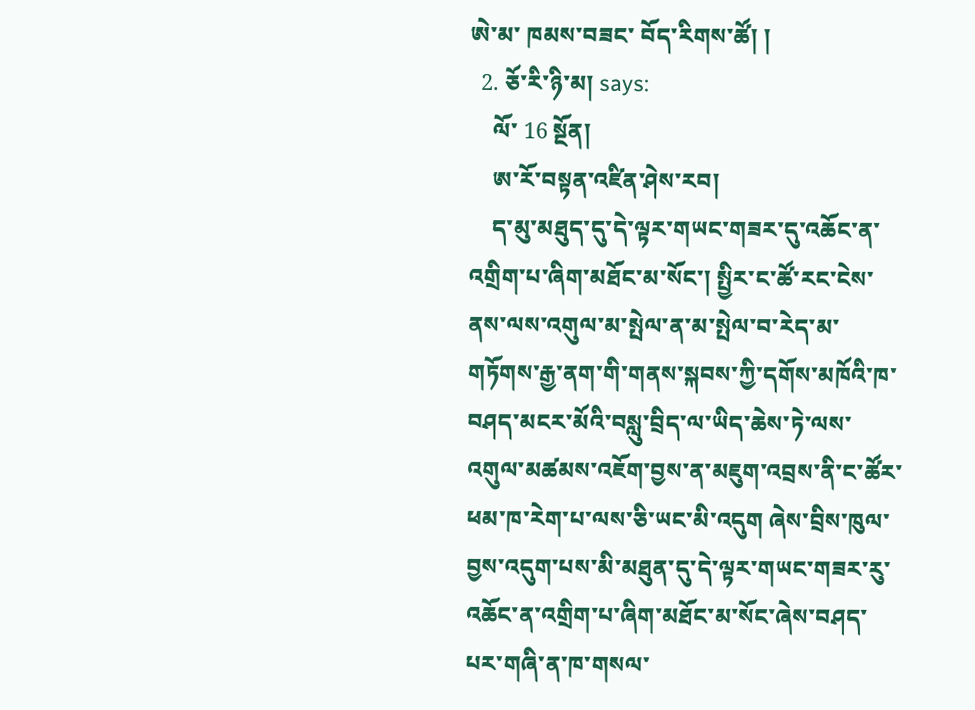ཨེ་མ་ ཁམས་བཟང་ བོད་རིགས་ཚོ། །
  2. ཅོ་རི་ཉི་མ། says:
    ལོ་ 16 སྔོན།
    ཨ་རོ་བསྟན་འཛིན་ཤེས་རབ།
    ད་མུ་མཐུད་དུ་དེ་ལྟར་གཡང་གཟར་དུ་འཆོང་ན་འགྲིག་པ་ཞིག་མཐོང་མ་སོང་། སྤྱིར་ང་ཚོ་རང་ངེས་ནས་ལས་འགུལ་མ་སྤེལ་ན་མ་སྤེལ་བ་རེད་མ་གཏོགས་རྒྱ་ནག་གི་གནས་སྐབས་ཀྱི་དགོས་མཁོའི་ཁ་བཤད་མངར་མོའི་བསླུ་བྲིད་ལ་ཡིད་ཆེས་ཏེ་ལས་འགུལ་མཚམས་འཇོག་བྱས་ན་མཇུག་འབྲས་ནི་ང་ཚོར་ཕམ་ཁ་རེག་པ་ལས་ཅི་ཡང་མི་འདུག ཞེས་བྲིས་ཁུལ་བྱས་འདུག་པས་མི་མཐུན་དུ་དེ་ལྟར་གཡང་གཟར་རུ་འཆོང་ན་འགྲིག་པ་ཞིག་མཐོང་མ་སོང་ཞེས་བཤད་པར་གཞི་ན་ཁ་གསལ་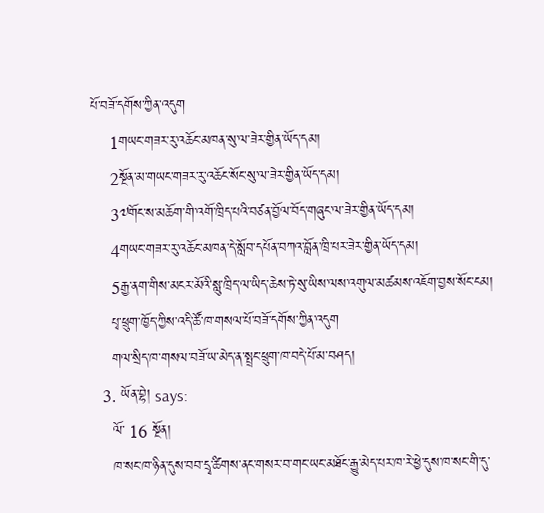པོ་བཟོ་དགོས་ཀྱིན་འདུག
    1གཡང་གཟར་རུ་འཆོང་མཁན་སུ་ལ་ཟེར་གྱིན་ཡོད་དམ།
    2སྔོན་མ་གཡང་གཟར་རུ་འཆོང་སོང་སུ་ལ་ཟེར་གྱིན་ཡོད་དམ།
    3༧གོང་ས་མཆོག་གི་འགོ་ཁྲིད་པའི་བཙན་བྱོལ་བོད་གཞུང་ལ་ཟེར་གྱིན་ཡོད་དམ།
    4གཡང་གཟར་རུ་འཆོང་མཁན་དེ་སློབ་དཔོན་བཀའ་བློན་ཁྲི་པར་ཟེར་གྱིན་ཡོད་དམ།
    5རྒྱ་ནག་གིས་མངར་མོའི་སླུ་ཁྲིད་ལ་ཡིད་ཆེས་ཏེ་སུ་ཡིས་ལས་འགུལ་མཚམས་འཇོག་བྱས་སོང་ངམ།
    པྭ་ཕྲུག་ཁྱོད་ཀྱིས་འདི་ཚོ་ཁ་གསལ་པོ་བཟོ་དགོས་ཀྱིན་འདུག
    གལ་སྲིད་ཁ་གསལ་བཟོ་ཡ་མེད་ན་སྤྲང་ཕྲུག་ཁ་བདེ་པོ་མ་བཤད།
  3. ཡོན་བྷེ། says:
    ལོ་ 16 སྔོན།
    ཁ་སང་ཁ་ཉིན་དུས་བབ་དྲྭ་ཚིགས་ནང་གསར་བ་གང་ཡང་མཐོང་རྒྱུ་མེད་པར་ཁ་རེ་ཕྱེ་དུས་ཁ་སང་གི་དུ་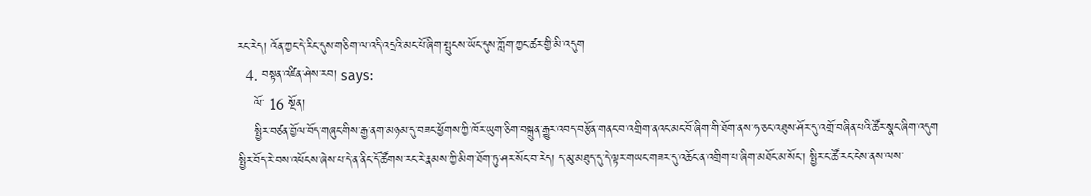རང་རེད། འོན་ཀྱང་དེ་རིང་དུས་གཅིག་ལ་འདི་འདྲའི་མང་པོ་ཞིག་སྤུངས་ཡོང་དུས་ཀློག་ཀྱང་ཚར་གྱི་མི་འདུག
  4. བསྟན་འཛིན་ཤེས་རབ། says:
    ལོ་ 16 སྔོན།
    སྤྱིར་བཙན་བྱོལ་བོད་གཞུང་གིས་རྒྱ་ནག་མཉམ་དུ་བཟང་ཕྱོགས་ཀྱི་ཁོར་ཡུག་ཅིག་བསྐྲུན་རྒྱུར་འབད་བརྩོན་གནང་བ་འགྲིག་ནའང་མང་བོ་ཞིག་གི་ཐོག་ནས་ཧ་ཅང་འཐུས་ཤོར་དུ་འགྲོ་བཞིན་པའི་ཚོར་སྣང་ཞིག་འདུག སྤྱིར་བོད་རེ་བས་འཕོངས་ཞེས་པ་དེ་ན་ནིང་དོ་ཚོགས་རང་རེ་རྣམས་ཀྱི་མིག་ཐོག་ཏུ་ཤར་སོང་བ་རེད། ད་མུ་མཐུད་དུ་དེ་ལྟར་གཡང་གཟར་དུ་འཆོང་ན་འགྲིག་པ་ཞིག་མཐོང་མ་སོང་། སྤྱིར་ང་ཚོ་རང་ངེས་ནས་ལས་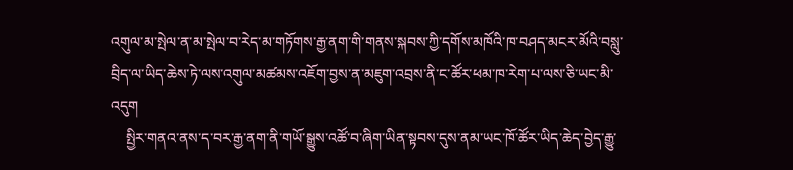འགུལ་མ་སྤེལ་ན་མ་སྤེལ་བ་རེད་མ་གཏོགས་རྒྱ་ནག་གི་གནས་སྐབས་ཀྱི་དགོས་མཁོའི་ཁ་བཤད་མངར་མོའི་བསླུ་བྲིད་ལ་ཡིད་ཆེས་ཏེ་ལས་འགུལ་མཚམས་འཇོག་བྱས་ན་མཇུག་འབྲས་ནི་ང་ཚོར་ཕམ་ཁ་རེག་པ་ལས་ཅི་ཡང་མི་འདུག
    སྤྱིར་གནའ་ནས་ད་བར་རྒྱ་ནག་ནི་གཡོ་སྒྱུས་འཚོ་བ་ཞིག་ཡིན་སྟབས་དུས་ནམ་ཡང་ཁོ་ཚོར་ཡིད་ཆེད་བྱེད་རྒྱུ་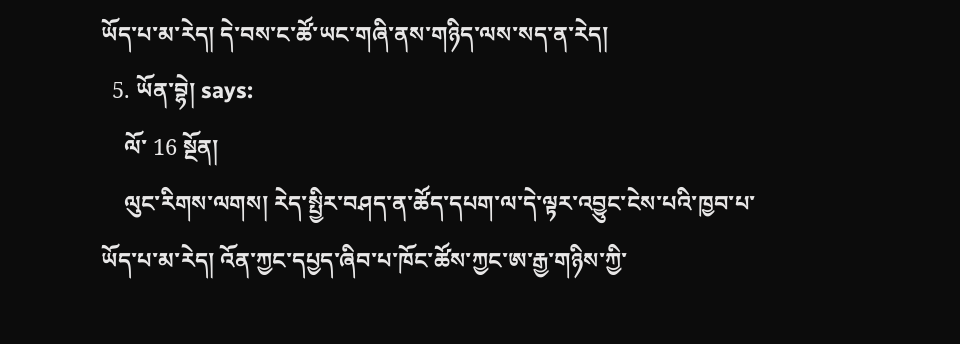ཡོད་པ་མ་རེད། དེ་བས་ང་ཚོ་ཡང་གཞི་ནས་གཉིད་ལས་སད་ན་རེད།
  5. ཡོན་བྷེ། says:
    ལོ་ 16 སྔོན།
    ལུང་རིགས་ལགས། རེད་སྤྱིར་བཤད་ན་ཚོད་དཔག་ལ་དེ་ལྟར་འབྱུང་ངེས་པའི་ཁྱབ་པ་ཡོད་པ་མ་རེད། འོན་ཀྱང་དཔྱད་ཞིབ་པ་ཁོང་ཚོས་ཀྱང་ཨ་རྒྱ་གཉིས་ཀྱི་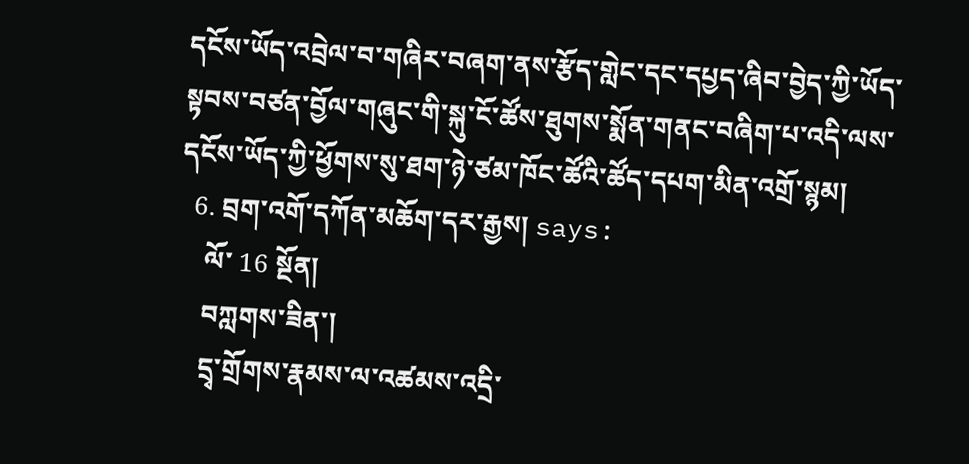དངོས་ཡོད་འབྲེལ་བ་གཞིར་བཞག་ནས་རྩོད་གླེང་དང་དཔྱད་ཞིབ་བྱེད་ཀྱི་ཡོད་སྟབས་བཙན་བྱོལ་གཞུང་གི་སྐུ་ངོ་ཚོས་ཐུགས་སྨོན་གནང་བཞིག་པ་འདི་ལས་དངོས་ཡོད་ཀྱི་ཕྱོགས་སུ་ཐག་ཉེ་ཙམ་ཁོང་ཚོའི་ཚོད་དཔག་མིན་འགྲོ་སྙམ།
  6. བྲག་འགོ་དཀོན་མཆོག་དར་རྒྱས། says:
    ལོ་ 16 སྔོན།
    བཀླགས་ཟིན་།
    དྲྭ་གྲོགས་རྣམས་ལ་འཚམས་འདྲི་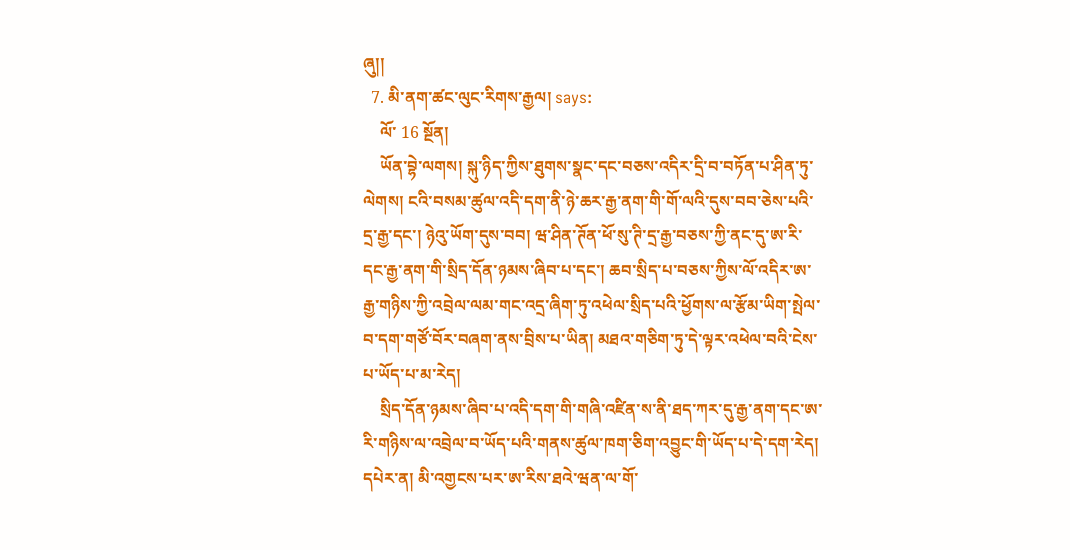ཞུ།།
  7. མི་ནག་ཚང་ལུང་རིགས་རྒྱལ། says:
    ལོ་ 16 སྔོན།
    ཡོན་བྷེ་ལགས། སྐུ་ཉིད་ཀྱིས་ཐུགས་སྣང་དང་བཅས་འདིར་དྲི་བ་བཏོན་པ་ཤིན་ཏུ་ལེགས། ངའི་བསམ་ཚུལ་འདི་དག་ནི་ཉེ་ཆར་རྒྱ་ནག་གི་གོ་ལའི་དུས་བབ་ཅེས་པའི་དྲ་རྒྱ་དང་། ཉེའུ་ཡོག་དུས་བབ། ཝ་ཤིན་ཊོན་ཕོ་སུ་ཊི་དྲ་རྒྱ་བཅས་ཀྱི་ནང་དུ་ཨ་རི་དང་རྒྱ་ནག་གི་སྲིད་དོན་ཉམས་ཞིབ་པ་དང་། ཆབ་སྲིད་པ་བཅས་ཀྱིས་ལོ་འདིར་ཨ་རྒྱ་གཉིས་ཀྱི་འབྲེལ་ལམ་གང་འདྲ་ཞིག་ཏུ་འཕེལ་སྲིད་པའི་ཕྱོགས་ལ་རྩོམ་ཡིག་སྤེལ་བ་དག་གཙོ་བོར་བཞག་ནས་བྲིས་པ་ཡིན། མཐའ་གཅིག་ཏུ་དེ་ལྟར་འཕེལ་བའི་ངེས་པ་ཡོད་པ་མ་རེད།
    སྲིད་དོན་ཉམས་ཞིབ་པ་འདི་དག་གི་གཞི་འཛིན་ས་ནི་ཐད་ཀར་དུ་རྒྱ་ནག་དང་ཨ་རི་གཉིས་ལ་འབྲེལ་བ་ཡོད་པའི་གནས་ཚུལ་ཁག་ཅིག་འབྱུང་གི་ཡོད་པ་དེ་དག་རེད། དཔེར་ན། མི་འགྱངས་པར་ཨ་རིས་ཐའེ་ཝན་ལ་གོ་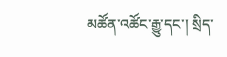མཚོན་འཚོང་རྒྱུ་དང་། སྲིད་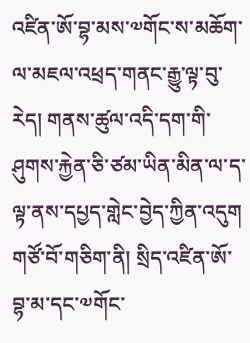འཛིན་ཨོ་བྷ་མས་༧གོང་ས་མཆོག་ལ་མཇལ་འཕྲད་གནང་རྒྱུ་ལྟ་བུ་རེད། གནས་ཚུལ་འདི་དག་གི་ཤུགས་རྐྱེན་ཅི་ཙམ་ཡིན་མིན་ལ་ད་ལྟ་ནས་དཔྱད་གླེང་བྱེད་ཀྱིན་འདུག གཙོ་བོ་གཅིག་ནི། སྲིད་འཛིན་ཨོ་བྷ་མ་དང་༧གོང་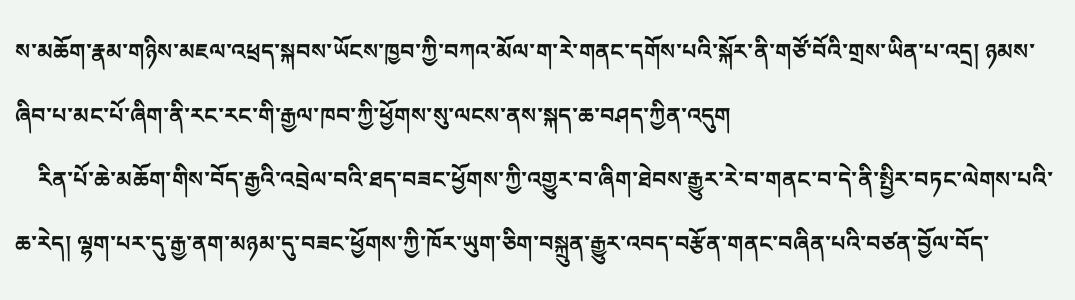ས་མཆོག་རྣམ་གཉིས་མཇལ་འཕྲད་སྐབས་ཡོངས་ཁྱབ་ཀྱི་བཀའ་མོལ་ག་རེ་གནང་དགོས་པའི་སྐོར་ནི་གཙོ་བོའི་གྲས་ཡིན་པ་འདྲ། ཉམས་ཞིབ་པ་མང་པོ་ཞིག་ནི་རང་རང་གི་རྒྱལ་ཁབ་ཀྱི་ཕྱོགས་སུ་ལངས་ནས་སྐད་ཆ་བཤད་ཀྱིན་འདུག
    རིན་པོ་ཆེ་མཆོག་གིས་བོད་རྒྱའི་འབྲེལ་བའི་ཐད་བཟང་ཕྱོགས་ཀྱི་འགྱུར་བ་ཞིག་ཐེབས་རྒྱུར་རེ་བ་གནང་བ་དེ་ནི་སྤྱིར་བཏང་ལེགས་པའི་ཆ་རེད། ལྷག་པར་དུ་རྒྱ་ནག་མཉམ་དུ་བཟང་ཕྱོགས་ཀྱི་ཁོར་ཡུག་ཅིག་བསྐྲུན་རྒྱུར་འབད་བརྩོན་གནང་བཞིན་པའི་བཙན་བྱོལ་བོད་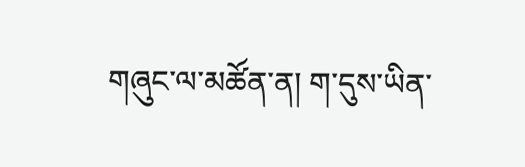གཞུང་ལ་མཚོན་ན། ག་དུས་ཡིན་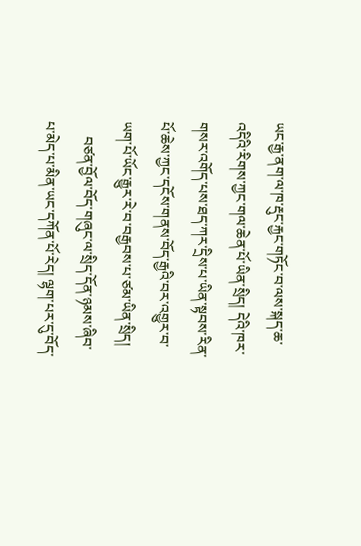ཡང་རྒྱ་ནག་ལ་ཁ་རྡུང་རྐྱང་གཏོང་བ་ལས་སྐད་ཆ་འདིའི་རིགས་ཀྱང་གལ་ཆེན་པོ་ཡིན་སྲིད། དེའི་ཁར་གསར་འགོད་པས་ཐད་ཀར་དྲིས་པ་ཡིན་སྟབས་རིན་པོ་ཆེས་ཀྱང་དངོས་གནས་བོད་རྒྱའི་བར་འགྱུར་བ་ཡག་པོ་ཡོང་རྒྱུར་རེ་བ་བརྒྱབས་པ་ཙམ་ཡིན་སྲིད།
    བཙན་བྱོལ་བོད་གཞུང་ལ་སྲིད་དོན་ཉམས་ཞིབ་པ་མེད་པ་མིན་ཡང་དཀོན་པོ་རེད། ལྷག་པར་དུ་བོད་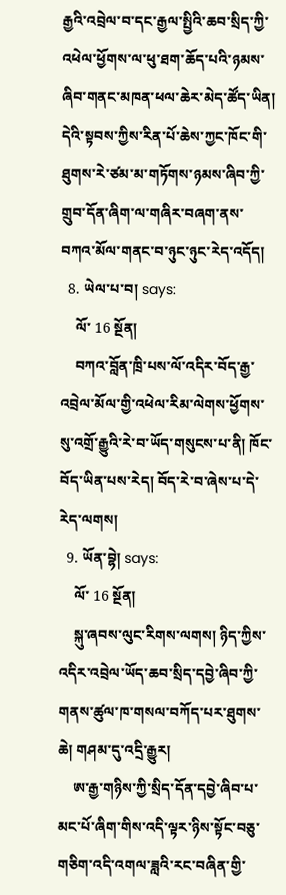རྒྱའི་འབྲེལ་བ་དང་རྒྱལ་སྤྱིའི་ཆབ་སྲིད་ཀྱི་འཕེལ་ཕྱོགས་ལ་ཕུ་ཐག་ཆོད་པའི་ཉམས་ཞིབ་གནང་མཁན་ཕལ་ཆེར་མེད་ཚོད་ཡིན། དེའི་སྟབས་ཀྱིས་རིན་པོ་ཆེས་ཀྱང་ཁོང་གི་ཐུགས་རེ་ཙམ་མ་གཏོགས་ཉམས་ཞིབ་ཀྱི་གྲུབ་དོན་ཞིག་ལ་གཞིར་བཞག་ནས་བཀའ་མོལ་གནང་བ་ཉུང་ཉུང་རེད་འདོད།
  8. ཡེལ་པ་བ། says:
    ལོ་ 16 སྔོན།
    བཀའ་བློན་ཁྲི་པས་ལོ་འདིར་བོད་རྒྱ་འབྲེལ་མོལ་གྱི་འཕེལ་རིམ་ལེགས་ཕྱོགས་སུ་འགྲོ་རྒྱུའི་རེ་བ་ཡོད་གསུངས་པ་ནི། ཁོང་བོད་ཡིན་པས་རེད། བོད་རེ་བ་ཞེས་པ་དེ་རེད་ལགས།
  9. ཡོན་བྷེ། says:
    ལོ་ 16 སྔོན།
    སྐུ་ཞབས་ལུང་རིགས་ལགས། ཉིད་ཀྱིས་འདིར་འབྲེལ་ཡོད་ཆབ་སྲིད་དབྱེ་ཞིབ་ཀྱི་གནས་ཚུལ་ཁ་གསལ་བཀོད་པར་ཐུགས་ཆེ། གཤམ་དུ་འདྲི་རྒྱུར།
    ཨ་རྒྱ་གཉིས་ཀྱི་སྲིད་དོན་དབྱེ་ཞིབ་པ་མང་པོ་ཞིག་གིས་འདི་ལྟར་ཉིས་སྟོང་བཅུ་གཅིག་འདི་འགལ་ཟླའི་རང་བཞིན་གྱི་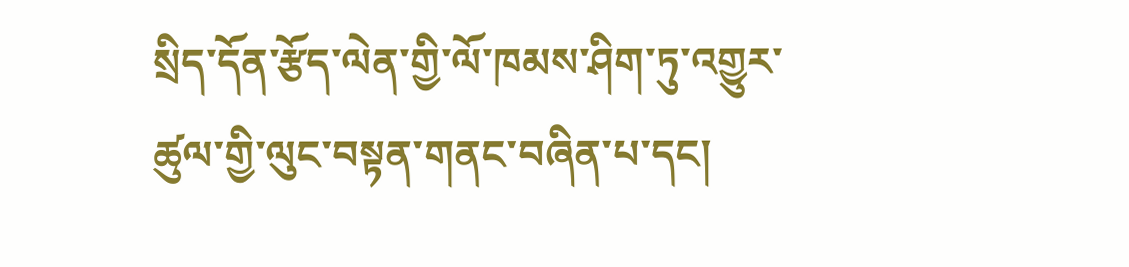སྲིད་དོན་རྩོད་ལེན་གྱི་ལོ་ཁམས་ཤིག་ཏུ་འགྱུར་ཚུལ་གྱི་ལུང་བསྟན་གནང་བཞིན་པ་དང།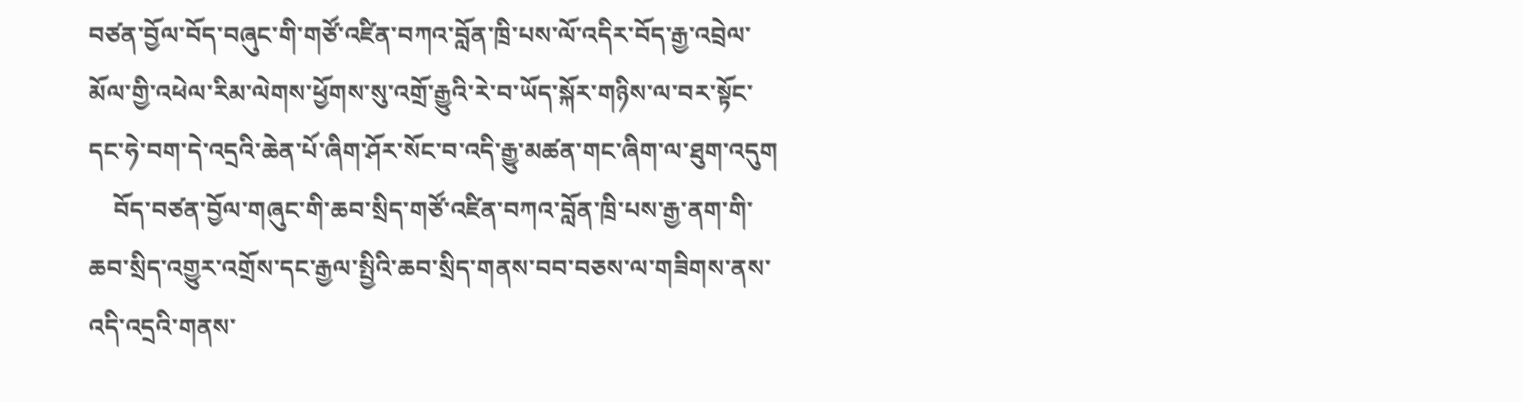བཙན་བྱོལ་བོད་བཞུང་གི་གཙོ་འཛིན་བཀའ་བློན་ཁྲི་པས་ལོ་འདིར་བོད་རྒྱ་འབྲེལ་མོལ་གྱི་འཕེལ་རིམ་ལེགས་ཕྱོགས་སུ་འགྲོ་རྒྱུའི་རེ་བ་ཡོད་སྐོར་གཉིས་ལ་བར་སྟོང་དང་ཧེ་བག་དེ་འདྲའི་ཆེན་པོ་ཞིག་ཤོར་སོང་བ་འདི་རྒྱུ་མཚན་གང་ཞིག་ལ་ཐུག་འདུག
    བོད་བཙན་བྱོལ་གཞུང་གི་ཆབ་སྲིད་གཙོ་འཛིན་བཀའ་བློན་ཁྲི་པས་རྒྱ་ནག་གི་ཆབ་སྲིད་འགྱུར་འགྲོས་དང་རྒྱལ་སྤྱིའི་ཆབ་སྲིད་གནས་བབ་བཅས་ལ་གཟིགས་ནས་འདི་འདྲའི་གནས་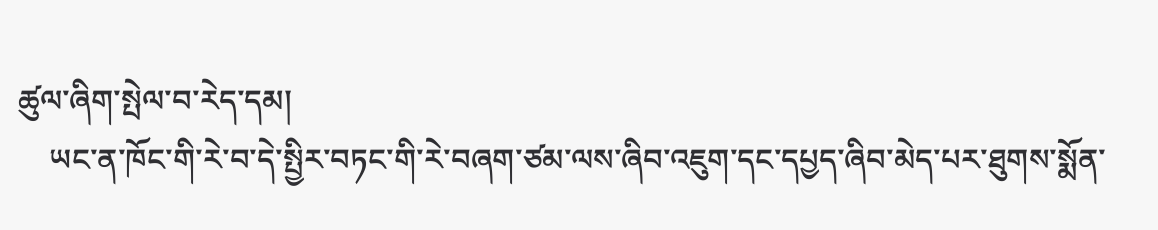ཚུལ་ཞིག་སྤེལ་བ་རེད་དམ།
    ཡང་ན་ཁོང་གི་རེ་བ་དེ་སྤྱིར་བཏང་གི་རེ་བཞག་ཙམ་ལས་ཞིབ་འཇུག་དང་དཔྱད་ཞིབ་མེད་པར་ཐུགས་སྨོན་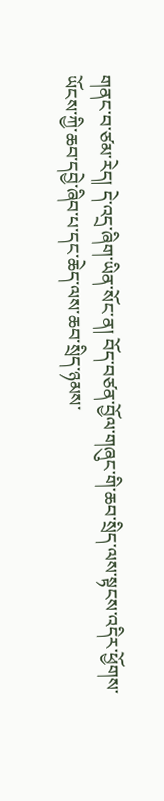གནང་བ་ཙམ་རེད། དེ་འདྲ་ཞིག་ཡིན་སོང་ན། བོད་བཙན་བྱོལ་གཞུང་གི་ཆབ་སྲིད་ལས་སྟངས་འདིར་ཕྱོགས་ཡོངས་ཀྱི་ཆབ་དབྱེ་ཞིབ་པ་དང་ཆེད་ལས་ཆབ་སྲིད་ཉམས་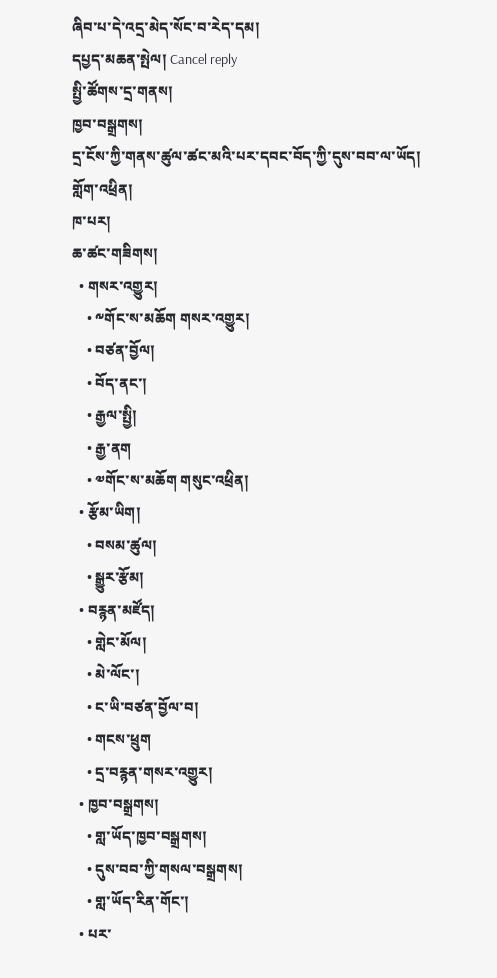ཞིབ་པ་དེ་འདྲ་མེད་སོང་བ་རེད་དམ།
དཔྱད་མཆན་སྤེལ། Cancel reply
སྤྱི་ཚོགས་དྲ་གནས།
ཁྱབ་བསྒྲགས།
དྲ་ངོས་ཀྱི་གནས་ཚུལ་ཚང་མའི་པར་དབང་བོད་ཀྱི་དུས་བབ་ལ་ཡོད།
གློག་འཕྲིན།
ཁ་པར།
ཆ་ཚང་གཟིགས།
  • གསར་འགྱུར།
    • ༸གོང་ས་མཆོག གསར་འགྱུར།
    • བཙན་བྱོལ།
    • བོད་ནང་།
    • རྒྱལ་སྤྱི།
    • རྒྱ་ནག
    • ༧གོང་ས་མཆོག གསུང་འཕྲིན།
  • རྩོམ་ཡིག།
    • བསམ་ཚུལ།
    • སྒྱུར་རྩོམ།
  • བརྙན་མཛོད།
    • གླེང་མོལ།
    • མེ་ལོང་།
    • ང་ཡི་བཙན་བྱོལ་བ།
    • གངས་ཕྲུག
    • དྲ་བརྙན་གསར་འགྱུར།
  • ཁྱབ་བསྒྲགས།
    • གླ་ཡོད་ཁྱབ་བསྒྲགས།
    • དུས་བབ་ཀྱི་གསལ་བསྒྲགས།
    • གླ་ཡོད་རིན་གོང་།
  • པར་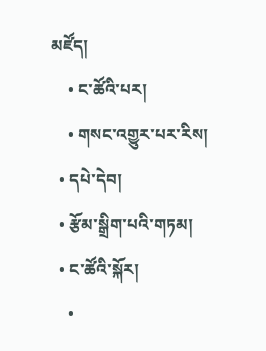མཛོད།
    • ང་ཚོའི་པར།
    • གསང་འགྱུར་པར་རིས།
  • དཔེ་དེབ།
  • རྩོམ་སྒྲིག་པའི་གཏམ།
  • ང་ཚོའི་སྐོར།
    •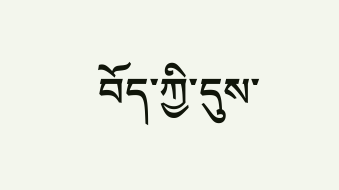བོད་ཀྱི་དུས་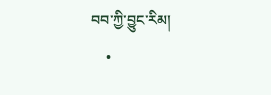བབ་ཀྱི་བྱུང་རིམ།
    •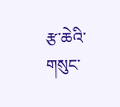རྩ་ཆེའི་གསུང་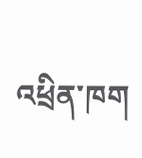འཕྲིན་ཁག